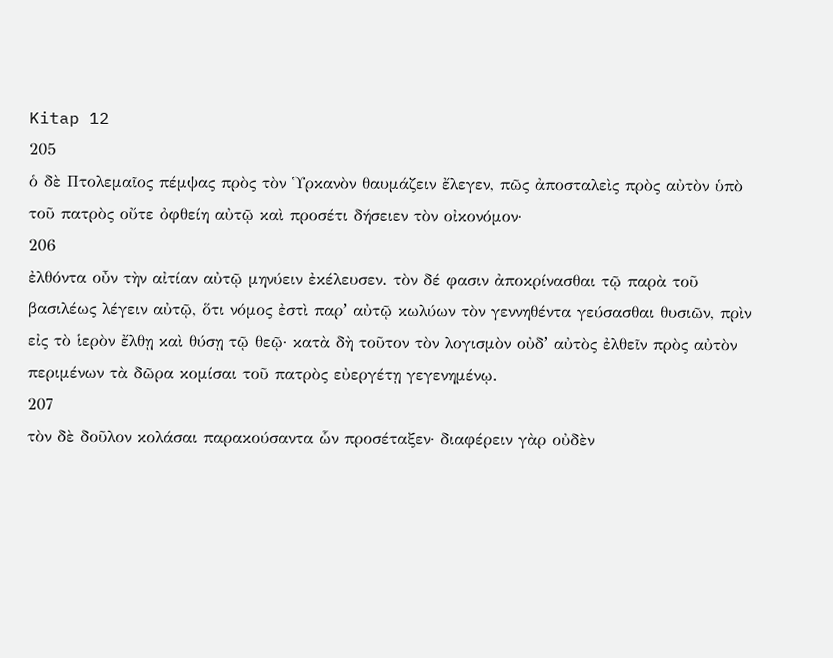Kitap 12
205
ὁ δὲ Πτολεμαῖος πέμψας πρὸς τὸν Ὑρκανὸν θαυμάζειν ἔλεγεν, πῶς ἀποσταλεὶς πρὸς αὐτὸν ὑπὸ τοῦ πατρὸς οὔτε ὀφθείη αὐτῷ καὶ προσέτι δήσειεν τὸν οἰκονόμον·
206
ἐλθόντα οὖν τὴν αἰτίαν αὐτῷ μηνύειν ἐκέλευσεν. τὸν δέ φασιν ἀποκρίνασθαι τῷ παρὰ τοῦ βασιλέως λέγειν αὐτῷ, ὅτι νόμος ἐστὶ παρʼ αὐτῷ κωλύων τὸν γεννηθέντα γεύσασθαι θυσιῶν, πρὶν εἰς τὸ ἱερὸν ἔλθῃ καὶ θύσῃ τῷ θεῷ· κατὰ δὴ τοῦτον τὸν λογισμὸν οὐδʼ αὐτὸς ἐλθεῖν πρὸς αὐτὸν περιμένων τὰ δῶρα κομίσαι τοῦ πατρὸς εὐεργέτῃ γεγενημένῳ.
207
τὸν δὲ δοῦλον κολάσαι παρακούσαντα ὧν προσέταξεν· διαφέρειν γὰρ οὐδὲν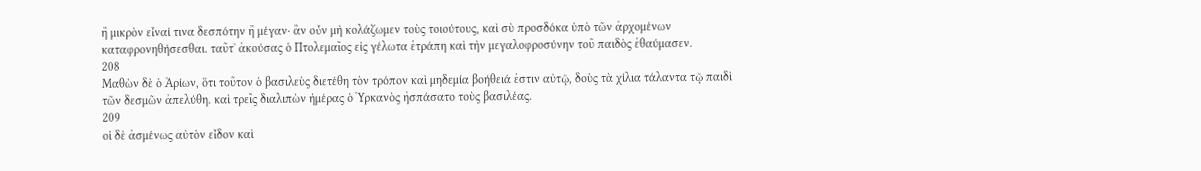ἢ μικρὸν εἶναί τινα δεσπότην ἢ μέγαν· ἂν οὖν μὴ κολάζωμεν τοὺς τοιούτους, καὶ σὺ προσδόκα ὑπὸ τῶν ἀρχομένων καταφρονηθήσεσθαι. ταῦτʼ ἀκούσας ὁ Πτολεμαῖος εἰς γέλωτα ἐτράπη καὶ τὴν μεγαλοφροσύνην τοῦ παιδὸς ἐθαύμασεν.
208
Μαθὼν δὲ ὁ Ἀρίων, ὅτι τοῦτον ὁ βασιλεὺς διετέθη τὸν τρόπον καὶ μηδεμία βοήθειά ἐστιν αὐτῷ, δοὺς τὰ χίλια τάλαντα τῷ παιδὶ τῶν δεσμῶν ἀπελύθη. καὶ τρεῖς διαλιπὼν ἡμέρας ὁ Ὑρκανὸς ἠσπάσατο τοὺς βασιλέας.
209
οἱ δὲ ἀσμένως αὐτὸν εἶδον καὶ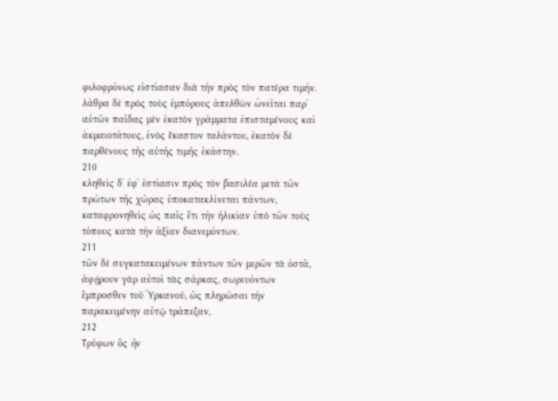φιλοφρόνως εἱστίασαν διὰ τὴν πρὸς τὸν πατέρα τιμήν. λάθρα δὲ πρὸς τοὺς ἐμπόρους ἀπελθὼν ὠνεῖται παρʼ αὐτῶν παῖδας μὲν ἑκατὸν γράμματα ἐπισταμένους καὶ ἀκμαιοτάτους, ἑνὸς ἕκαστον ταλάντου, ἑκατὸν δὲ παρθένους τῆς αὐτῆς τιμῆς ἑκάστην.
210
κληθεὶς δʼ ἐφʼ ἑστίασιν πρὸς τὸν βασιλέα μετὰ τῶν πρώτων τῆς χώρας ὑποκατακλίνεται πάντων, καταφρονηθεὶς ὡς παῖς ἔτι τὴν ἡλικίαν ὑπὸ τῶν τοὺς τόπους κατὰ τὴν ἀξίαν διανεμόντων.
211
τῶν δὲ συγκατακειμένων πάντων τῶν μερῶν τὰ ὀστᾶ, ἀφῄρουν γὰρ αὐτοὶ τὰς σάρκας, σωρευόντων ἔμπροσθεν τοῦ Ὑρκανοῦ, ὡς πληρῶσαι τὴν παρακειμένην αὐτῷ τράπεζαν,
212
Τρύφων ὃς ἦν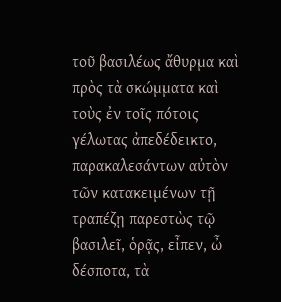τοῦ βασιλέως ἄθυρμα καὶ πρὸς τὰ σκώμματα καὶ τοὺς ἐν τοῖς πότοις γέλωτας ἀπεδέδεικτο, παρακαλεσάντων αὐτὸν τῶν κατακειμένων τῇ τραπέζῃ παρεστὼς τῷ βασιλεῖ, ὁρᾷς, εἶπεν, ὦ δέσποτα, τὰ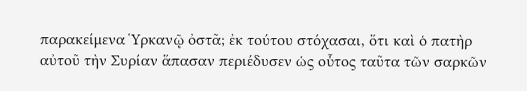παρακείμενα Ὑρκανῷ ὀστᾶ; ἐκ τούτου στόχασαι, ὅτι καὶ ὁ πατὴρ αὐτοῦ τὴν Συρίαν ἅπασαν περιέδυσεν ὡς οὗτος ταῦτα τῶν σαρκῶν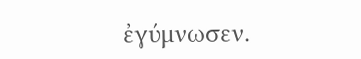ἐγύμνωσεν.